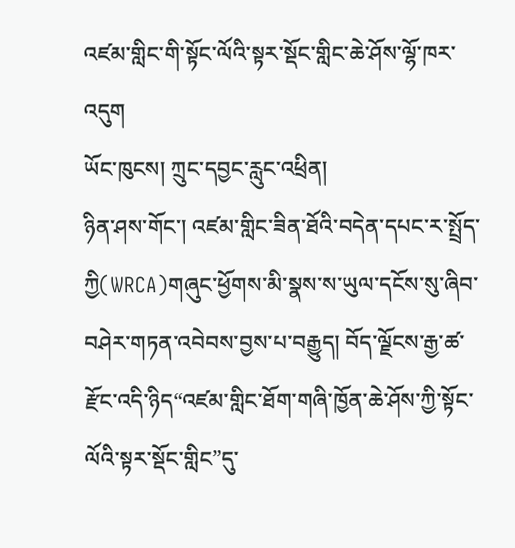འཛམ་གླིང་གི་སྟོང་ལོའི་སྟར་སྡོང་གླིང་ཆེ་ཤོས་ལྷོ་ཁར་འདུག
ཡོང་ཁུངས། ཀྲུང་དབྱང་རླུང་འཕྲིན།
ཉིན་ཤས་གོང་། འཛམ་གླིང་ཟིན་ཐོའི་བདེན་དཔང་ར་སྤྲོད་ཀྱི(WRCA)གཞུང་ཕྱོགས་མི་སྣས་ས་ཡུལ་དངོས་སུ་ཞིབ་བཤེར་གཏན་འབེབས་བྱས་པ་བརྒྱུད། བོད་ལྗོངས་རྒྱ་ཚ་རྫོང་འདི་ཉིད“འཛམ་གླིང་ཐོག་གཞི་ཁྱོན་ཆེ་ཤོས་ཀྱི་སྟོང་ལོའི་སྟར་སྡོང་གླིང”དུ་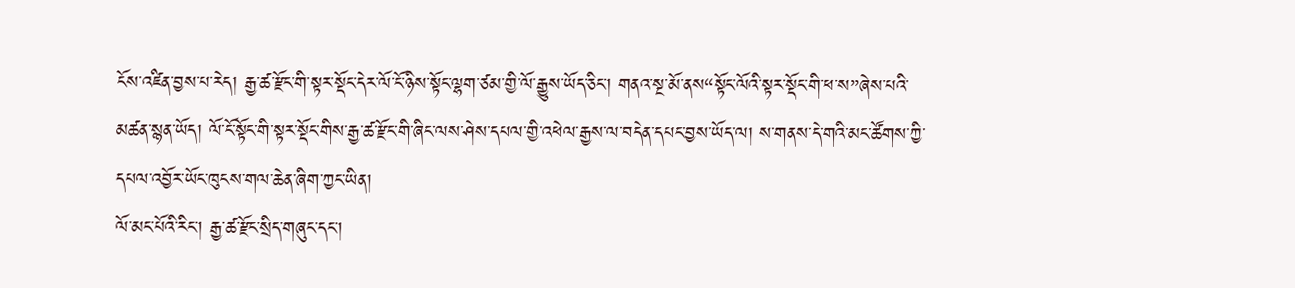ངོས་འཛིན་བྱས་པ་རེད། རྒྱ་ཚ་རྫོང་གི་སྟར་སྡོང་དེར་ལོ་ངོ་ཉིས་སྟོང་ལྷག་ཙམ་གྱི་ལོ་རྒྱུས་ཡོད་ཅིང་། གནའ་སྔ་མོ་ནས“སྟོང་ལོའི་སྟར་སྡོང་གི་ཕ་ས”ཞེས་པའི་མཚན་སྙན་ཡོད། ལོ་ངོ་སྟོང་གི་སྟར་སྡོང་གིས་རྒྱ་ཚ་རྫོང་གི་ཞིང་ལས་ཤེས་དཔལ་གྱི་འཕེལ་རྒྱས་ལ་བདེན་དཔང་བྱས་ཡོད་ལ། ས་གནས་དེ་གའི་མང་ཚོགས་ཀྱི་དཔལ་འབྱོར་ཡོང་ཁུངས་གལ་ཆེན་ཞིག་ཀྱང་ཡིན།
ལོ་མང་པོའི་རིང་། རྒྱ་ཚ་རྫོང་སྲིད་གཞུང་དང་།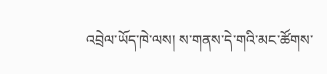འབྲེལ་ཡོད་ཁེ་ལས། ས་གནས་དེ་གའི་མང་ཚོགས་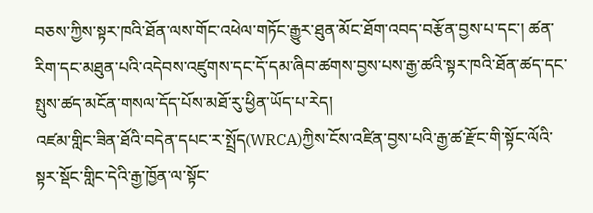བཅས་ཀྱིས་སྟར་ཁའི་ཐོན་ལས་གོང་འཕེལ་གཏོང་རྒྱུར་ཐུན་མོང་ཐོག་འབད་བརྩོན་བྱས་པ་དང་། ཚན་རིག་དང་མཐུན་པའི་འདེབས་འཛུགས་དང་དོ་དམ་ཞིབ་ཚགས་བྱས་པས་རྒྱ་ཚའི་སྟར་ཁའི་ཐོན་ཚད་དང་སྤུས་ཚད་མངོན་གསལ་དོད་པོས་མཐོ་རུ་ཕྱིན་ཡོད་པ་རེད།
འཛམ་གླིང་ཟིན་ཐོའི་བདེན་དཔང་ར་སྤྲོད(WRCA)ཀྱིས་ངོས་འཛིན་བྱས་པའི་རྒྱ་ཚ་རྫོང་གི་སྟོང་ལོའི་སྟར་སྡོང་གླིང་དེའི་རྒྱ་ཁྱོན་ལ་སྟོང་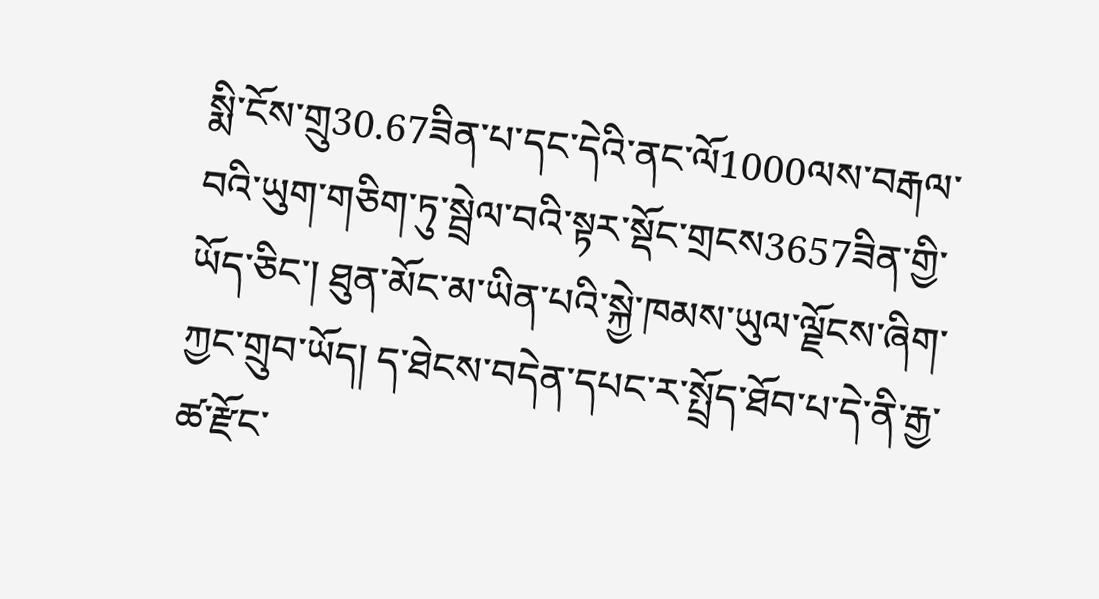སྨི་ངོས་གྲུ30.67ཟིན་པ་དང་དེའི་ནང་ལོ1000ལས་བརྒལ་བའི་ཡུག་གཅིག་ཏུ་སྦྲེལ་བའི་སྟར་སྡོང་གྲངས3657ཟིན་གྱི་ཡོད་ཅིང་། ཐུན་མོང་མ་ཡིན་པའི་སྐྱེ་ཁམས་ཡུལ་ལྗོངས་ཞིག་ཀྱང་གྲུབ་ཡོད། ད་ཐེངས་བདེན་དཔང་ར་སྤྲོད་ཐོབ་པ་དེ་ནི་རྒྱ་ཚ་རྫོང་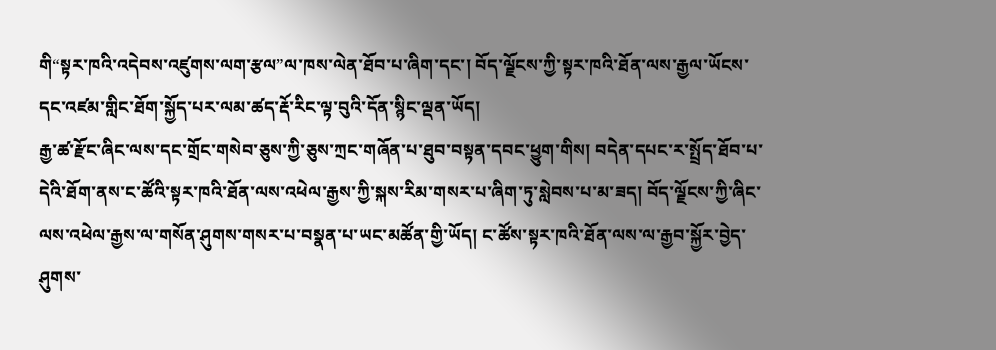གི“སྟར་ཁའི་འདེབས་འཛུགས་ལག་རྩལ”ལ་ཁས་ལེན་ཐོབ་པ་ཞིག་དང་། བོད་ལྗོངས་ཀྱི་སྟར་ཁའི་ཐོན་ལས་རྒྱལ་ཡོངས་དང་འཛམ་གླིང་ཐོག་སྐྱོད་པར་ལམ་ཚད་རྡོ་རིང་ལྟ་བུའི་དོན་སྙིང་ལྡན་ཡོད།
རྒྱ་ཚ་རྫོང་ཞིང་ལས་དང་གྲོང་གསེབ་ཅུས་ཀྱི་ཅུས་ཀྲང་གཞོན་པ་ཐུབ་བསྟན་དབང་ཕྱུག་གིས། བདེན་དཔང་ར་སྤྲོད་ཐོབ་པ་དེའི་ཐོག་ནས་ང་ཚོའི་སྟར་ཁའི་ཐོན་ལས་འཕེལ་རྒྱས་ཀྱི་སྐས་རིམ་གསར་པ་ཞིག་ཏུ་སླེབས་པ་མ་ཟད། བོད་ལྗོངས་ཀྱི་ཞིང་ལས་འཕེལ་རྒྱས་ལ་གསོན་ཤུགས་གསར་པ་བསྣན་པ་ཡང་མཚོན་གྱི་ཡོད། ང་ཚོས་སྟར་ཁའི་ཐོན་ལས་ལ་རྒྱབ་སྐྱོར་བྱེད་ཤུགས་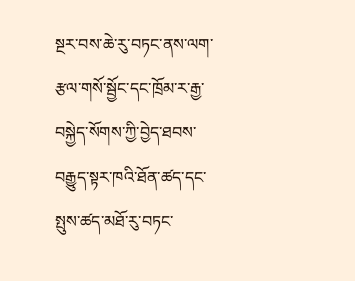སྔར་བས་ཆེ་རུ་བཏང་ནས་ལག་རྩལ་གསོ་སྦྱོང་དང་ཁྲོམ་ར་རྒྱ་བསྐྱེད་སོགས་ཀྱི་བྱེད་ཐབས་བརྒྱུད་སྟར་ཁའི་ཐོན་ཚད་དང་སྤུས་ཚད་མཐོ་རུ་བཏང་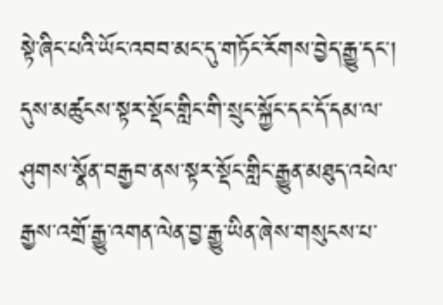སྟེ་ཞིང་པའི་ཡོང་འབབ་མང་དུ་གཏོང་རོགས་བྱེད་རྒྱུ་དང་། དུས་མཚུངས་སྟར་སྡོང་གླིང་གི་སྲུང་སྐྱོང་དང་དོ་དམ་ལ་ཤུགས་སྣོན་བརྒྱབ་ནས་སྟར་སྡོང་གླིང་རྒྱུན་མཐུད་འཕེལ་རྒྱས་འགྲོ་རྒྱུ་འགན་ལེན་བྱ་རྒྱུ་ཡིན་ཞེས་གསུངས་པ་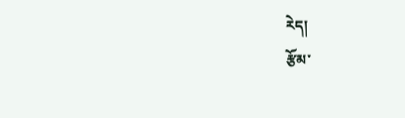རེད།
རྩོམ་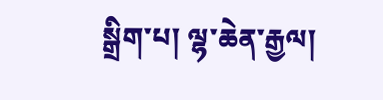སྒྲིག་པ། ལྷ་ཆེན་རྒྱལ།